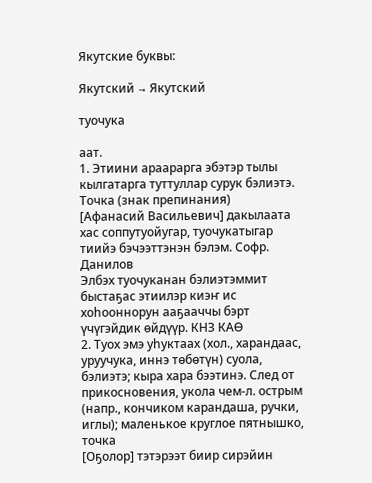Якутские буквы:

Якутский → Якутский

туочука

аат.
1. Этиини араарарга эбэтэр тылы кылгатарга туттуллар сурук бэлиэтэ. Точка (знак препинания)
[Афанасий Васильевич] дакылаата хас соппутуойугар, туочукатыгар тиийэ бэчээттэнэн бэлэм. Софр. Данилов
Элбэх туочуканан бэлиэтэммит быстаҕас этиилэр киэҥ ис хоһооннорун ааҕааччы бэрт үчүгэйдик өйдүүр. КНЗ КАӨ
2. Туох эмэ уһуктаах (хол., харандаас, уруучука, иннэ төбөтүн) суола, бэлиэтэ; кыра хара бээтинэ. След от прикосновения, укола чем-л. острым (напр., кончиком карандаша, ручки, иглы); маленькое круглое пятнышко, точка
[Оҕолор] тэтэрээт биир сирэйин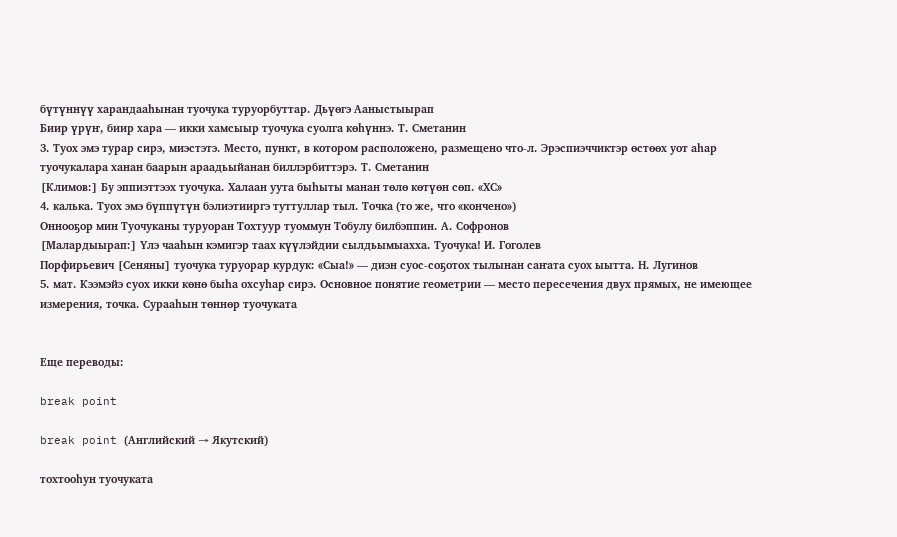бүтүннүү харандааһынан туочука туруорбуттар. Дьүөгэ Ааныстыырап
Биир үрүҥ, биир хара — икки хамсыыр туочука суолга көһүннэ. Т. Сметанин
3. Туох эмэ турар сирэ, миэстэтэ. Место, пункт, в котором расположено, размещено что-л. Эрэспиэччиктэр өстөөх уот аһар туочукалара ханан баарын араадьыйанан биллэрбиттэрэ. Т. Сметанин
[Климов:] Бу эппиэттээх туочука. Халаан уута быһыты манан төлө көтүөн сөп. «ХС»
4. калька. Туох эмэ бүппүтүн бэлиэтииргэ туттуллар тыл. Точка (то же, что «кончено»)
Оннооҕор мин Туочуканы туруоран Тохтуур туоммун Тобулу билбэппин. А. Софронов
[Малардыырап:] Үлэ чааһын кэмигэр таах күүлэйдии сылдьымыахха. Туочука! И. Гоголев
Порфирьевич [Сеняны] туочука туруорар курдук: «Сыа!» — диэн суос-соҕотох тылынан саҥата суох ыытта. Н. Лугинов
5. мат. Кээмэйэ суох икки көнө быһа охсуһар сирэ. Основное понятие геометрии — место пересечения двух прямых, не имеющее измерения, точка. Сурааһын төннөр туочуката


Еще переводы:

break point

break point (Английский → Якутский)

тохтооһун туочуката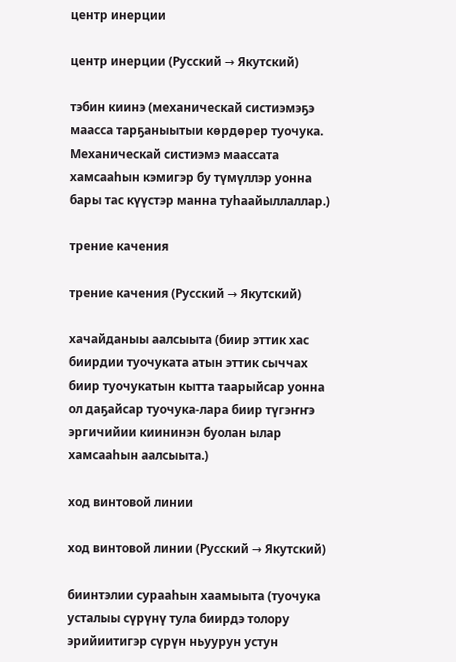центр инерции

центр инерции (Русский → Якутский)

тэбин киинэ (механическай систиэмэҕэ маасса тарҕаныытыи көрдөрер туочука. Механическай систиэмэ маассата хамсааһын кэмигэр бу түмүллэр уонна бары тас күүстэр манна туһаайыллаллар.)

трение качения

трение качения (Русский → Якутский)

хачайданыы аалсыыта (биир эттик хас биирдии туочуката атын эттик сыччах биир туочукатын кытта таарыйсар уонна ол даҕайсар туочука-лара биир түгэҥҥэ эргичийии киининэн буолан ылар хамсааһын аалсыыта.)

ход винтовой линии

ход винтовой линии (Русский → Якутский)

биинтэлии сурааһын хаамыыта (туочука усталыы сүрүнү тула биирдэ толору эрийиитигэр сүрүн ньуурун устун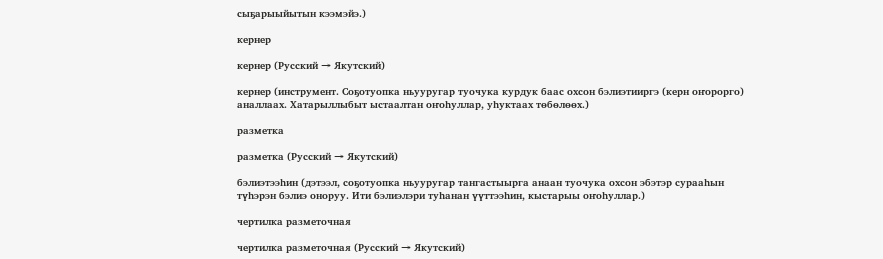сыҕарыыйытын кээмэйэ.)

кернер

кернер (Русский → Якутский)

кернер (инструмент. Соҕотуопка ньууругар туочука курдук баас охсон бэлиэтииргэ (керн оҥорорго) аналлаах. Хатарыллыбыт ыстаалтан оҥоһуллар, уһуктаах төбөлөөх.)

разметка

разметка (Русский → Якутский)

бэлиэтээһин (дэтээл, соҕотуопка ньууругар тангастыырга анаан туочука охсон эбэтэр сурааһын түһэрэн бэлиэ оноруу. Ити бэлиэлэри туһанан үүттээһин, кыстарыы оҥоһуллар.)

чертилка разметочная

чертилка разметочная (Русский → Якутский)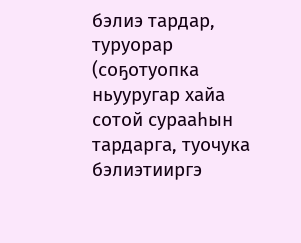бэлиэ тардар, туруорар (соҕотуопка ньууругар хайа сотой сурааһын тардарга, туочука бэлиэтииргэ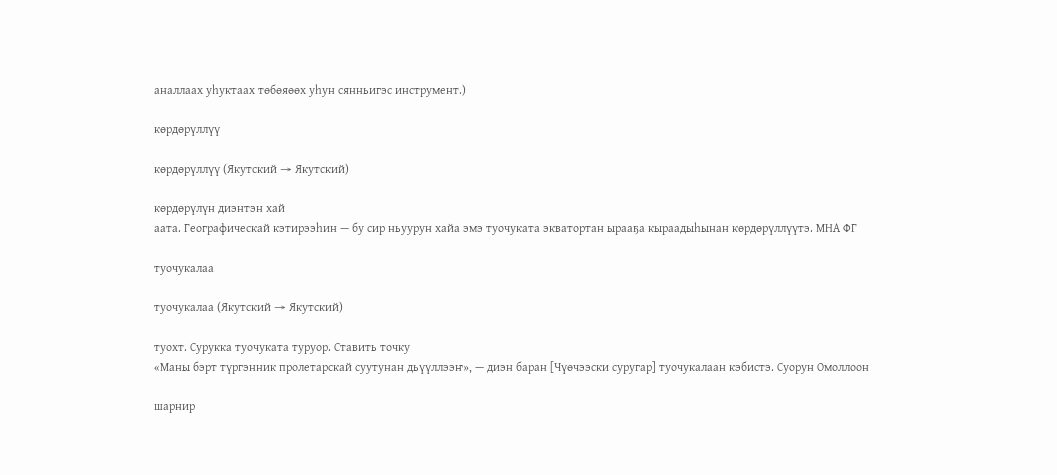аналлаах уһуктаах төбөяөөх уһун сянньигэс инструмент.)

көрдөрүллүү

көрдөрүллүү (Якутский → Якутский)

көрдөрүлүн диэнтэн хай
аата. Географическай кэтирээһин — бу сир ньуурун хайа эмэ туочуката экватортан ырааҕа кыраадыһынан көрдөрүллүүтэ. МНА ФГ

туочукалаа

туочукалаа (Якутский → Якутский)

туохт. Сурукка туочуката туруор. Ставить точку
«Маны бэрт түргэнник пролетарскай суутунан дьүүллээҥ», — диэн баран [Чүөчээски суругар] туочукалаан кэбистэ. Суорун Омоллоон

шарнир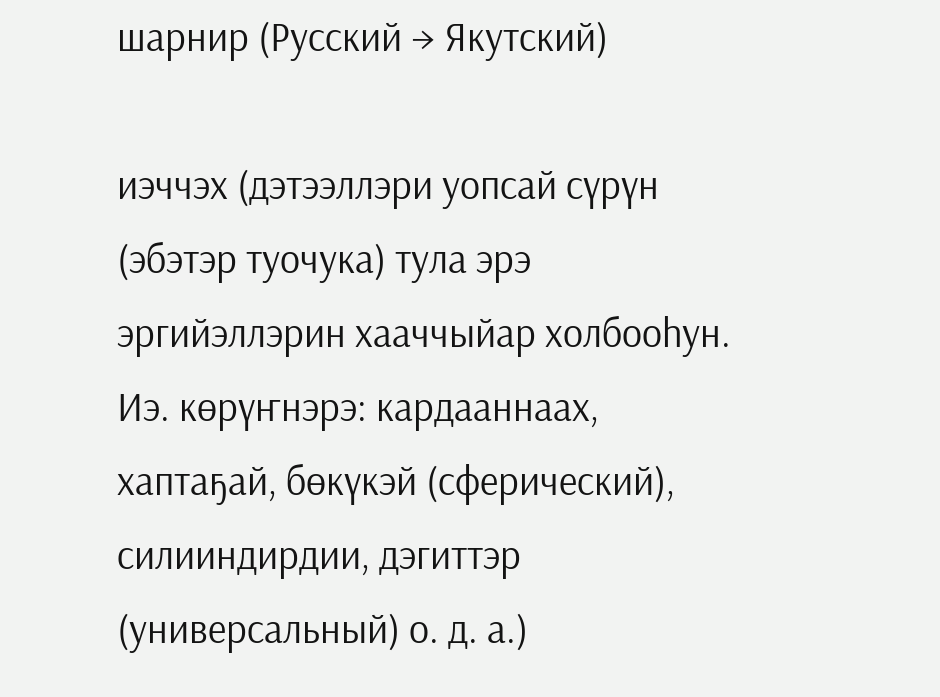шарнир (Русский → Якутский)

иэччэх (дэтээллэри уопсай сүрүн (эбэтэр туочука) тула эрэ эргийэллэрин хааччыйар холбооһун. Иэ. көрүҥнэрэ: кардааннаах, хаптаҕай, бөкүкэй (сферический), силииндирдии, дэгиттэр (универсальный) о. д. а.)